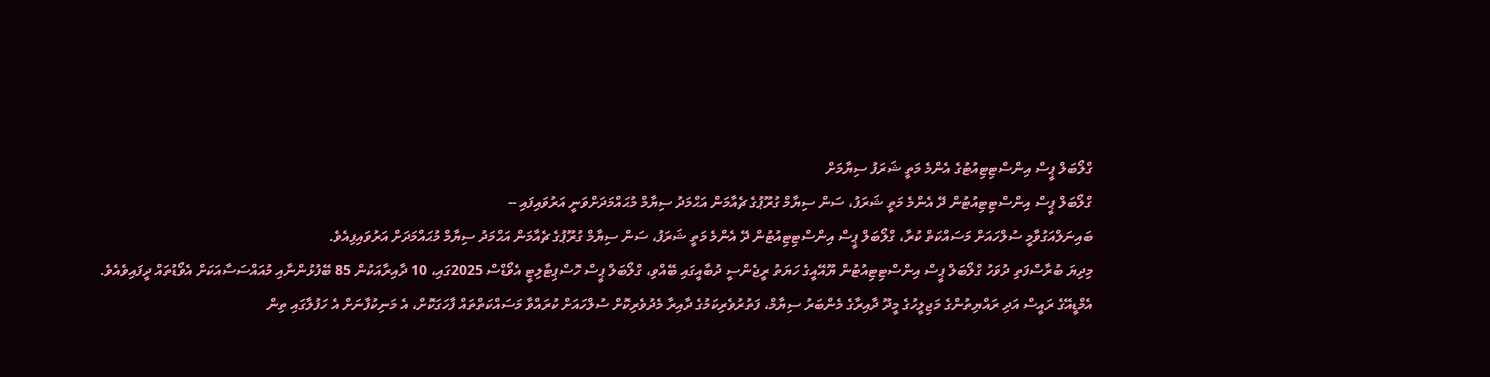ގްލޯބަލް ޕީސް އިންސްޓިޓިއުޓުގެ އެންމެ މަތީ ޝަރަފު ސިޔާމަށް
ގްލޯބަލް ޕީސް އިންސްޓިޓިއުޓުން ދޭ އެންމެ މަތީ ޝަރަފު، ސަން ސިޔާމް ގުރޫޕުގެ ޗެއާމަން އަޙްމަދު ސިޔާމް މުޙައްމަދަށްވަނީ އަރުވައިފައި --
ބައިނަލްއަގުވާމީ ސުލްހައަށް މަސައްކަތް ކުރާ، ގްލޯބަލް ޕީސް އިންސްޓިޓިއުޓުން ދޭ އެންމެ މަތީ ޝަރަފު، ސަން ސިޔާމް ގުރޫޕުގެ ޗެއާމަން އަޙްމަދު ސިޔާމް މުޙައްމަދަށް އަރުވައިފިއެވެ.
މިދިޔަ ބުރާސްފަތި ދުވަހު ގްލޯބަލް ޕީސް އިންސްޓިޓިއުޓުން ޔޫއޭއީގެ ހަޔަތު ރީޖެންސީ ދުބާއީގައި ބޭއްވި، ގްލޯބަލް ޕީސް ހޮސްޕިޓާލިޓީ އެވޯޑްސް 2025ގައި، 10 ދާއިރާއަކުން 85 ބޭފުޅުންނާއި މުއައްސަސާއަކަށް އެވޯޑުތައް ދީފައިވެއެވެ.
އެމްޑީއޭގެ ރައީސް އަދި ރައްޔިތުންގެ މަޖިލީހުގެ މީދޫ ދާއިރާގެ މެންބަރު ސިޔާމް، ފަތުރުވެރިކަމުގެ ދާއިރާ މެދުވެރިކޮށް ސުލްހައަށް ކުރައްވާ މަސައްކަތްތައް ފާހަގަކޮށް، އެ މަނިކުފާނަށް އެ ހަފުލާގައި ތިން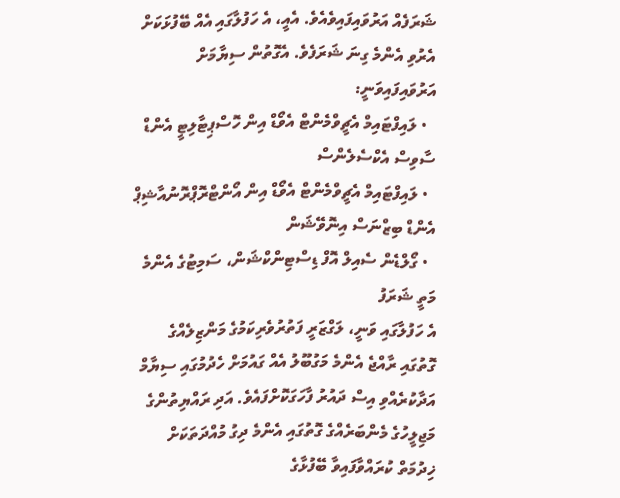ޝަރަފެއް އަރުވައިފައިވެއެވެ. އެއީ، އެ ހަފުލާގައި އެއް ބޭފުޅަކަށް އެރުވި އެންމެ ގިނަ ޝަރަފެވެ. އެގޮތުން ސިޔާމަށް އަރުވައިފައިވަނީ:
  • ލައިފްޓައިމް އެޗީވްމެންޓް އެވޯޑް އިން ހޮސްޕިޓާލިޓީ އެންޑް ސާވިސް އެކްސެލެންސް
  • ލައިފްޓައިމް އެޗީވްމެންޓް އެވޯޑް އިން އޯންޓްރޮޕްރޮނުއާޝިޕް އެންޑް ބިޒްނަސް އިނޮވޭޝަން
  • ގޯލްޑެން ސެއިލް އޮފް ޑިސްޓިންކްޝަން، ސަމިޓުގެ އެންމެ މަތީ ޝަރަފު
އެ ހަފުލާގައި ވަނީ، ލަގްޒަރީ ފަތުރުވެރިކަމުގެ މަންޒިލެއްގެ ގޮތުގައި ރާއްޖެ އެންމެ މަގުބޫލު އެއް ގައުމަށް ހެދުމުގައި ސިޔާމް އަދާކުރެއްވި އިސް ދައުރު ފާހަގަކޮށްފައެވެ. އަދި ރައްޔިތުންގެ މަޖިލީހުގެ މެންބަރެއްގެ ގޮތުގައި އެންމެ ދިގު މުއްދަތަކަށް ޚިދުމަތް ކުރައްވާފައިވާ ބޭފުޅާގެ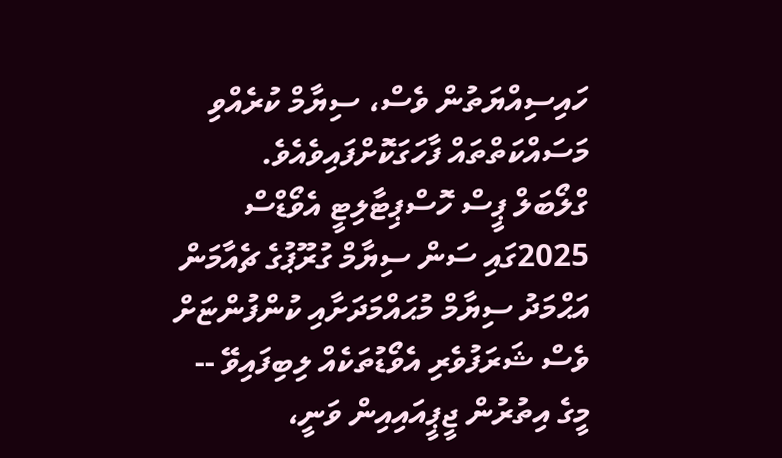ހައިސިއްޔަތުން ވެސް، ސިޔާމް ކުރެއްވި މަސައްކަތްތައް ފާހަގަކޮށްފައިވެއެވެ.
ގްލޯބަލް ޕީސް ހޮސްޕިޓާލިޓީ އެވޯޑްސް 2025ގައި ސަން ސިޔާމް ގުރޫޕުގެ ޗެއާމަން އަޙްމަދު ސިޔާމް މުޙައްމަދަށާއި ކުންފުންޏަށް ވެސް ޝަރަފުވެރި އެވޯޑުތަކެއް ލިބިފައިވޭ --
މީގެ އިތުރުން ޖީޕީއައިއިން ވަނީ،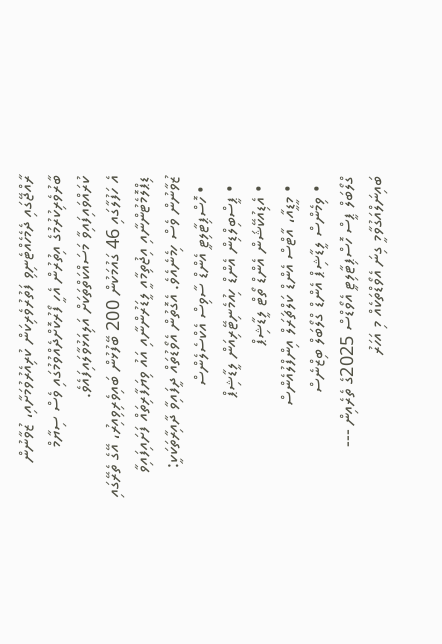ރާއްޖޭގައި ދެމެހެއްޓެނިވި ފަތުރުވެރިކަން ކުރިއެރުވުމަށާއި، ޒުވާނުން ބާރުވެރިކުރުމުގެ އިތުރުން އެހީ ފޯރުކޮށްދެއްވުމުގައި ވެސް ސިޔާމް ކުރައްވައިފައިވާ މަސައްކަތްތަކަށް އަލިއަޅުވާލައިފައެވެ.
އެ ހަފުލާގައި 46 ގައުމަކުން 200 ބޭފުޅުން ބައިވެރިވިއިރު، އޭގެ ތެރޭގައި ޑިޕްލޮމެޓުންނާއި އިޖުތިމާއީ ލީޑަރުންނާއި އައު ވިޔަފާރިތައް ފަށައިފައިވާ ޒުވާނުން ވެސް ހިމެނެއެވެ. އެގޮތުން އެވޯޑުތައް ދީފައިވާ ދާއިރާތަކަކީ:
  • ހޮސްޕިޓާލިޓީ އެންޑް ސާވިސް އެކްސެލެންސް
  • ޕީސްބިލްޑިން އެންޑް ހިއުމެނިޓޭރިއަން ލީޑާޝިޕް
  • އެޑިއުކޭޝަން އެންޑް ތޯޓް ލީޑާޝިޕް
  • މީޑީއާ، އާޓްސް އެންޑް ކަލްޗަރަލް އިންފްލުއެންސް
  • ވިމެންސް ލީޑާޝިޕް އެންޑް ގްލޯބަލް ބިޒްނެސް
ގްލޯބަލް ޕީސް ހޮސްޕިޓާލިޓީ އެވޯޑްސް 2025ގެ ތެރެއިން ---
ބައިނަލްއަގުވާމީ ގިނަ އެވޯޑްތަކެއް މި އަހަރު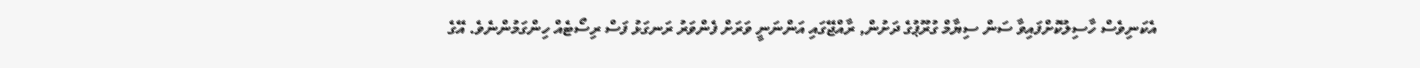އެކަނިވެސް ހާސިލުކޮށްފައިވާ ސަން ސިޔާމް ގުރޫޕުގެ ދަށުން, ރާއްޖޭގައި އަންނަނީ ވަރަށް ފެންވަރު ރަނގަޅު ފަސް ރިސޯޓެއް ހިންގަމުންނެވެ. އޭގެ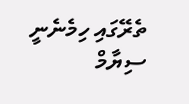ތެރޭގައި ހިމެނެނީ ސިޔާމް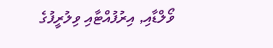ވޯލްޑާއި, އިރުފުއްޓާއި ވިލުރީފުގެ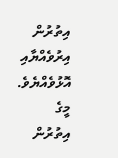އިތުރުން އިރުވެއްޔާއި އޮޅުވެއްޔެވެ. މީގެ އިތުރުން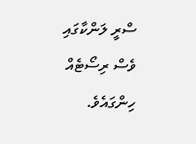ސްރީ ލަންކާގައި ވެސް ރިސޯޓެއް ހިންގައެވެ.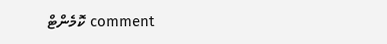comment ކޮމެންޓް